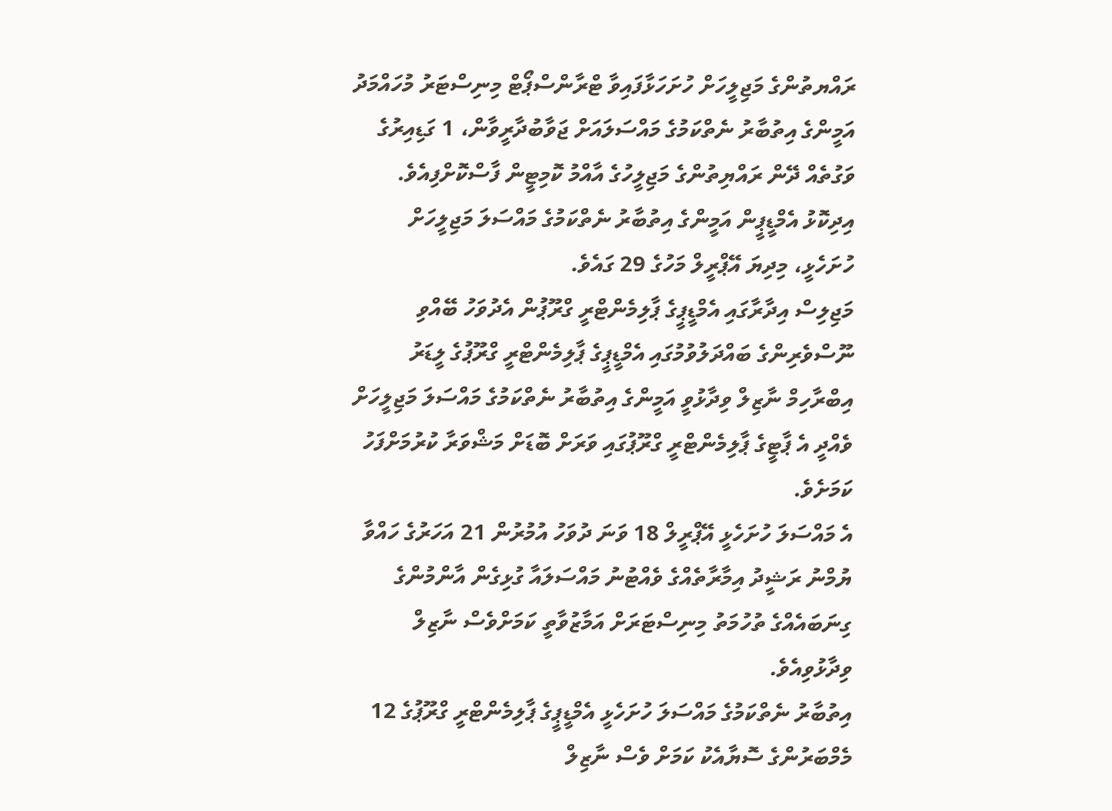ރައްޔތުންގެ މަޖިލީހަށް ހުށަހަޅާފައިވާ ޓްރާންސްޕޯޓް މިނިސްޓަރު މުހައްމަދު އަމީންގެ އިތުބާރު ނެތްކަމުގެ މައްސަލައަށް ޖަވާބުދާރީވާން، 1 ގަޑިއިރުގެ ވަގުތެއް ދޭން ރައްޔިތުންގެ މަޖިލީހުގެ އާއްމު ކޮމިޓީން ފާސްކޮށްފިއެވެ.
އިދިކޮޅު އެމްޑީޕީން އަމީންގެ އިތުބާރު ނެތްކަމުގެ މައްސަލަ މަޖިލީހަށް ހުށަހެޅީ، މިދިޔަ އޭޕްރީލް މަހުގެ 29 ގައެވެ.
މަޖިލިސް އިދާރާގައި އެމްޑީޕީގެ ޕާލިމެންޓްރީ ގްރޫޕުން އެދުވަހު ބޭއްވި ނޫސްވެރިންގެ ބައްދަލުވުމުގައި އެމްޑީޕީގެ ޕާލިމެންޓްރީ ގްރޫޕުގެ ލީޑަރު އިބްރާހިމް ނާޒިލް ވިދާޅުވީ އަމީންގެ އިތުބާރު ނެތްކަމުގެ މައްސަލަ މަޖިލީހަށް ވެއްދީ އެ ޕާޓީގެ ޕާލިމެންޓްރީ ގްރޫޕުގައި ވަރަށް ބޮޑަށް މަޝްވަރާ ކުރުމަށްފަހު ކަމަށެވެ.
އެ މައްސަލަ ހުށަހެޅީ އޭޕްރީލް 18 ވަނަ ދުވަހު އުމުރުން 21 އަހަރުގެ ހައްވާ ޔުމްނު ރަޝީދު އިމާރާތެއްގެ ވެއްޓުނު މައްސަލައާ ގުޅިގެން އާންމުންގެ ގިނަބައެއްގެ ތުހުމަތު މިނިސްޓަރަށް އަމާޒުވާތީ ކަމަށްވެސް ނާޒިލް ވިދާޅުވިއެވެ.
އިތުބާރު ނެތްކަމުގެ މައްސަލަ ހުށަހެޅީ އެމްޑީޕީގެ ޕާލިމެންޓްރީ ގްރޫޕުގެ 12 މެމްބަރުންގެ ސޮޔާއެކު ކަމަށް ވެސް ނާޒިލް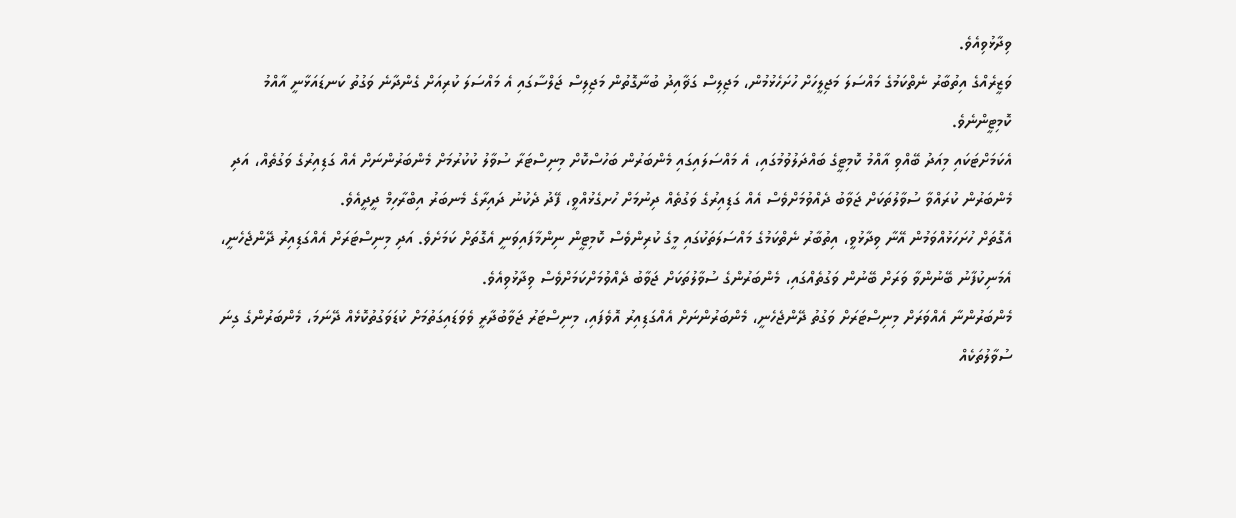ވިދާޅުވިއެވެ.
ވަޒީރެއްގެ އިތުބާރު ނެތްކަމުގެ މައްސަލަ މަޖިލީހަށް ހުށަހެޅުމުން، މަޖިލިސް ގަޥާއިދު ބުނާގޮތުން މަޖިލިސް ޖަލްސާގައި އެ މައްސަލަ ކުރިއަށް ގެންދާނެ ވަގުތު ކަނޑައަޅާނީ އާއްމު ކޮމިޓީންނެވެ.
އެކަމަށްޓަކައި މިއަދު ބޭއްވި އާއްމު ކޮމިޓީގެ ބައްދަލުވުމުގައި، އެ މައްސަލައިގައި މެންބަރުން ބަހުސްކޮށް މިނިސްޓަރާ ސުވާލު ކުކުރުމަށް މެންބަރުންނަށް އެއް ގަޑިއިރުގެ ވަގުތެއް، އަދި މެންބަރުން ކުރައްވާ ސުވާލުތަކަށް ޖަވާބު ދެއްވުމަށްވެސް އެއް ގަޑިއިރުގެ ވަގުތެއް ދިނުމަށް ހުށގެޅުއްވީ، ފޭދު ދެކުނު ދައިރާގެ މެނބަރު އިބްރާހިމް ދީދީއެވެ.
އެގޮތަށް ހުށަހަޅުއްވަމުން އޭނާ ވިދާޅުވީ، އިތުބާރު ނެތްކަމުގެ މައްސަލަތަކުގައި މީގެ ކުރިންވެސް ކޮމިޓީން ނިންމާފައިވަނީ އެގޮތަށް ކަމަށެވެ. އަދި މިނިސްޓަރަށް އެއްގަޑިއިރު ދޭންޖެހެނީ، އެމަނިކުފާނު ބޭނުންވާ ވަރަށް ބޭނުން ވަގުތެއްގައި، މެންބަރުންގެ ސުވާލުތަކަށް ޖަވާބު ދެއްވުމަށްކަމަށްވެސް ވިދާޅުވިއެވެ.
މެންބަރުންނާ އެއްވަރަށް މިނިސްޓަރަށް ވަގުތު ދޭންޖެހެނީ، މެންބަރުންނަށް އެއްގަޑިއިރު އޮވެފައި، މިނިސްޓަރު ޖަވާބުދާރީ ވެވަޑައިގަތުމަށް ކުޑަވަގުތުކޮޅެއް ދޭނަމަ، މެންބަރުންގެ ގިނަ ސުވާލުތަކެއް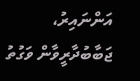އަންނައިރު، ޖަބާބުދާރީވާން ވަގުތު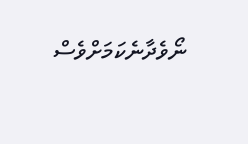ނޯވެދާނެކަމަށްވެސް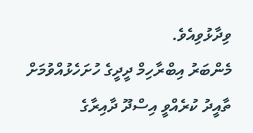ވިދާޅުވިއެވެ.
މެންބަރު އިބްރާހިމް ދީދީގެ ހުށަހެޅުއްވުމަށް ތާއީދު ކުރެއްވީ އިސްދޫ ދާއިރާގެ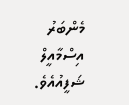މެންބަރު އިސްމާއީލް ޝަފީއުއެވެ.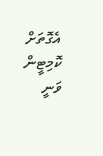އެގޮތަށް ކޮމިޓީން ވަނީ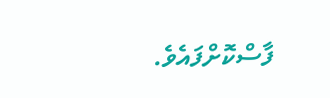ފާސްކޮށްފައެވެ.